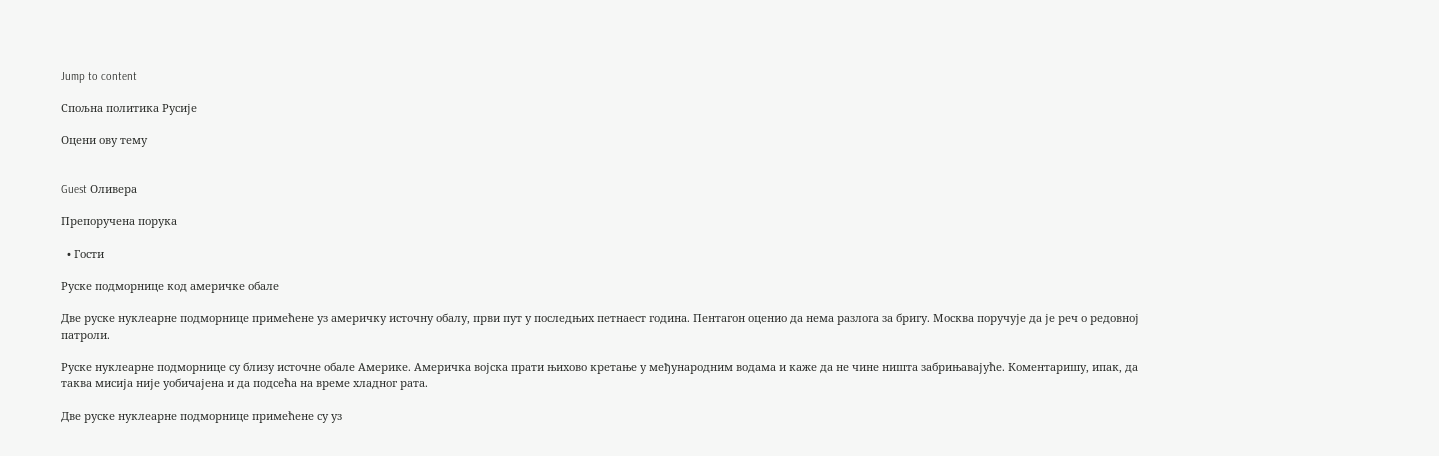Jump to content

Спољна политика Русије

Оцени ову тему


Guest Оливера

Препоручена порука

  • Гости

Руске подморнице код америчке обале

Две руске нуклеарне подморнице примећене уз америчку источну обалу, први пут у последњих петнаест година. Пентагон оценио да нема разлога за бригу. Москва поручује да је реч о редовној патроли.

Руске нуклеарне подморнице су близу источне обале Америке. Америчка војска прати њихово кретање у међународним водама и каже да не чине ништа забрињавајуће. Коментаришу, ипак, да таква мисија није уобичајена и да подсећа на време хладног рата.

Две руске нуклеарне подморнице примећене су уз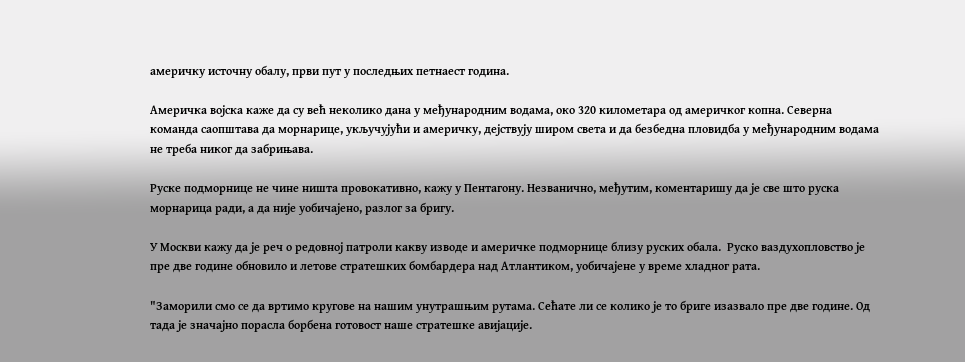америчку источну обалу, први пут у последњих петнаест година.

Америчка војска каже да су већ неколико дана у међународним водама, око 320 километара од америчког копна. Северна команда саопштава да морнарице, укључујући и америчку, дејствују широм света и да безбедна пловидба у међународним водама не треба никог да забрињава.

Руске подморнице не чине ништа провокативно, кажу у Пентагону. Незванично, међутим, коментаришу да је све што руска морнарица ради, а да није уобичајено, разлог за бригу.

У Москви кажу да је реч о редовној патроли какву изводе и америчке подморнице близу руских обала.  Руско ваздухопловство је пре две године обновило и летове стратешких бомбардера над Атлантиком, уобичајене у време хладног рата.

"Заморили смо се да вртимо кругове на нашим унутрашњим рутама. Сећате ли се колико је то бриге изазвало пре две године. Од тада је значајно порасла борбена готовост наше стратешке авијације.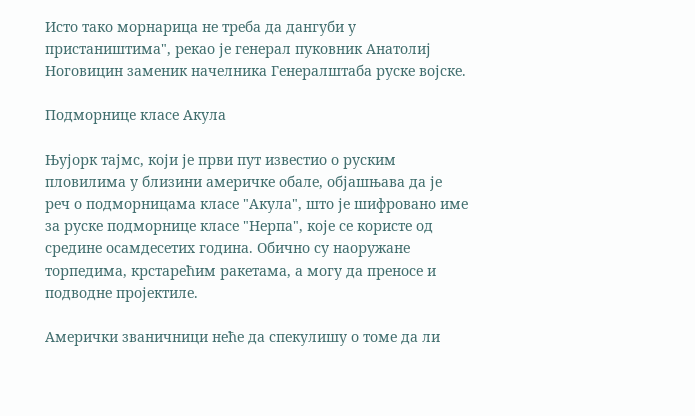Исто тако морнарица не треба да дангуби у пристаништима", рекао је генерал пуковник Анатолиј Ноговицин заменик начелника Генералштаба руске војске.

Подморницe класе Акула

Њујорк тајмс, који је први пут известио о руским пловилима у близини америчке обале, објашњава да је реч о подморницама класе "Акула", што је шифровано име за руске подморнице класе "Нерпа", које се користе од средине осамдесетих година. Обично су наоружане торпедима, крстарећим ракетама, а могу да преносе и подводне пројектиле.

Амерички званичници неће да спекулишу о томе да ли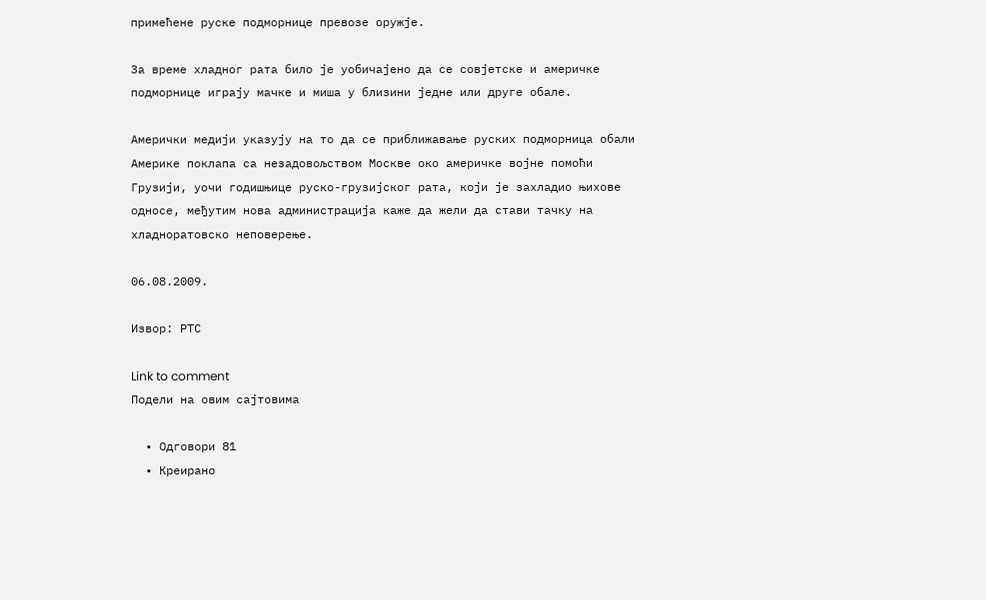примећене руске подморнице превозе оружје.

За време хладног рата било је уобичајено да се совјетске и америчке подморнице играју мачке и миша у близини једне или друге обале.

Амерички медији указују на то да се приближавање руских подморница обали Америке поклапа са незадовољством Москве око америчке војне помоћи Грузији, уочи годишњице руско-грузијског рата, који је захладио њихове односе, међутим нова администрација каже да жели да стави тачку на хладноратовско неповерење.

06.08.2009.

Извор: РТС

Link to comment
Подели на овим сајтовима

  • Одговори 81
  • Креирано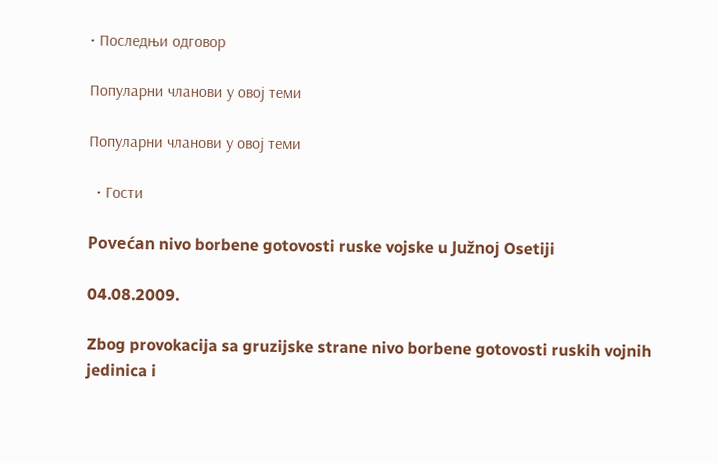• Последњи одговор

Популарни чланови у овој теми

Популарни чланови у овој теми

  • Гости

Povećan nivo borbene gotovosti ruske vojske u Južnoj Osetiji

04.08.2009.

Zbog provokacija sa gruzijske strane nivo borbene gotovosti ruskih vojnih jedinica i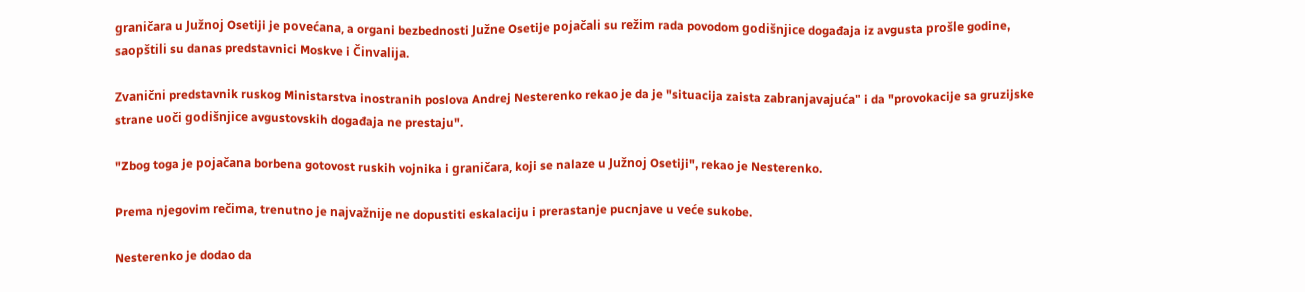graničara u Južnoj Osetiji je povećana, a organi bezbednosti Južne Osetije pojačali su režim rada povodom godišnjice događaja iz avgusta prošle godine, saopštili su danas predstavnici Moskve i Činvalija.

Zvanični predstavnik ruskog Ministarstva inostranih poslova Andrej Nesterenko rekao je da je "situacija zaista zabranjavajuća" i da "provokacije sa gruzijske strane uoči godišnjice avgustovskih događaja ne prestaju".

"Zbog toga je pojačana borbena gotovost ruskih vojnika i graničara, koji se nalaze u Južnoj Osetiji", rekao je Nesterenko.

Prema njegovim rečima, trenutno je najvažnije ne dopustiti eskalaciju i prerastanje pucnjave u veće sukobe.

Nesterenko je dodao da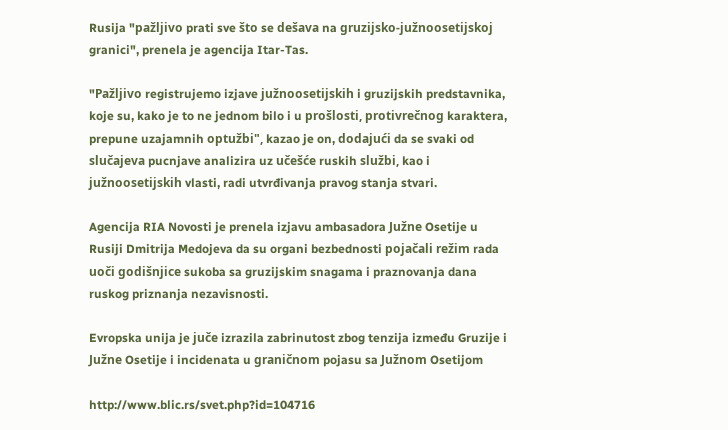Rusija "pažljivo prati sve što se dešava na gruzijsko-južnoosetijskoj granici", prenela je agencija Itar-Tas.

"Pažljivo registrujemo izjave južnoosetijskih i gruzijskih predstavnika, koje su, kako je to ne jednom bilo i u prošlosti, protivrečnog karaktera, prepune uzajamnih optužbi", kazao je on, dodajući da se svaki od slučajeva pucnjave analizira uz učešće ruskih službi, kao i južnoosetijskih vlasti, radi utvrđivanja pravog stanja stvari.

Agencija RIA Novosti je prenela izjavu ambasadora Južne Osetije u Rusiji Dmitrija Medojeva da su organi bezbednosti pojačali režim rada uoči godišnjice sukoba sa gruzijskim snagama i praznovanja dana ruskog priznanja nezavisnosti.

Evropska unija je juče izrazila zabrinutost zbog tenzija između Gruzije i Južne Osetije i incidenata u graničnom pojasu sa Južnom Osetijom

http://www.blic.rs/svet.php?id=104716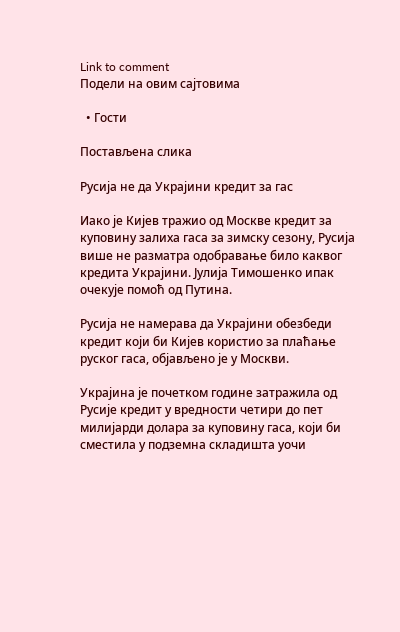Link to comment
Подели на овим сајтовима

  • Гости

Постављена слика

Русија не да Украјини кредит за гас

Иако је Кијев тражио од Москве кредит за куповину залиха гаса за зимску сезону, Русија више не разматра одобравање било каквог кредита Украјини. Јулија Тимошенко ипак очекује помоћ од Путина.

Русија не намерава да Украјини обезбеди кредит који би Кијев користио за плаћање руског гаса, објављено је у Москви.

Украјина је почетком године затражила од Русије кредит у вредности четири до пет милијарди долара за куповину гаса, који би сместила у подземна складишта уочи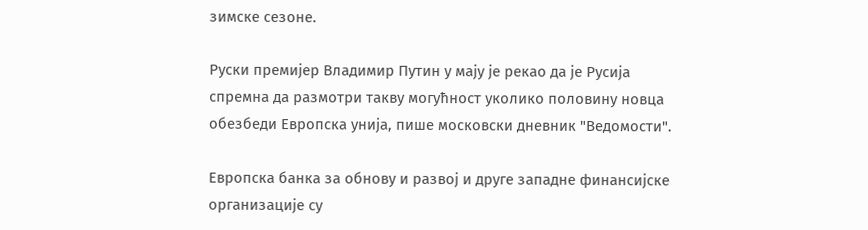зимске сезоне.

Руски премијер Владимир Путин у мају је рекао да је Русија спремна да размотри такву могућност уколико половину новца обезбеди Европска унија, пише московски дневник "Ведомости".

Европска банка за обнову и развој и друге западне финансијске организације су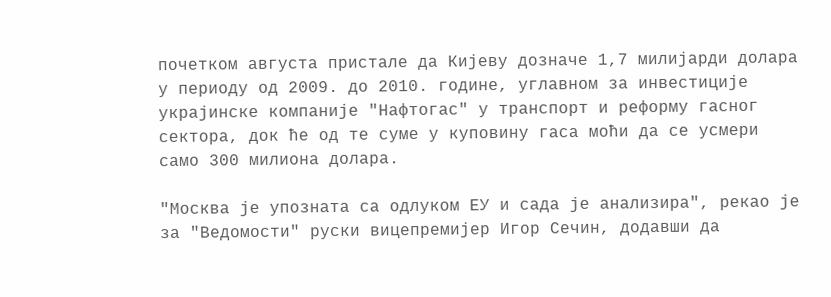почетком августа пристале да Кијеву дозначе 1,7 милијарди долара у периоду од 2009. до 2010. године, углавном за инвестиције украјинске компаније "Нафтогас" у транспорт и реформу гасног сектора, док ће од те суме у куповину гаса моћи да се усмери само 300 милиона долара.

"Москва је упозната са одлуком ЕУ и сада је анализира", рекао је за "Ведомости" руски вицепремијер Игор Сечин, додавши да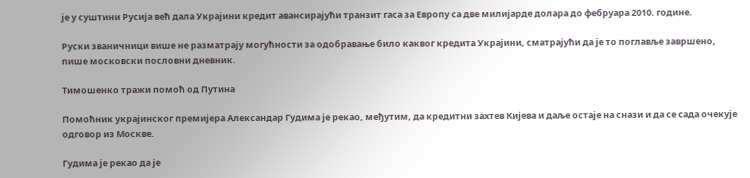је у суштини Русија већ дала Украјини кредит авансирајући транзит гаса за Европу са две милијарде долара до фебруара 2010. године.

Руски званичници више не разматрају могућности за одобравање било каквог кредита Украјини, сматрајући да је то поглавље завршено, пише московски пословни дневник.

Тимошенко тражи помоћ од Путина

Помоћник украјинског премијера Александар Гудима је рекао, међутим, да кредитни захтев Кијева и даље остаје на снази и да се сада очекује одговор из Москве.

Гудима је рекао да је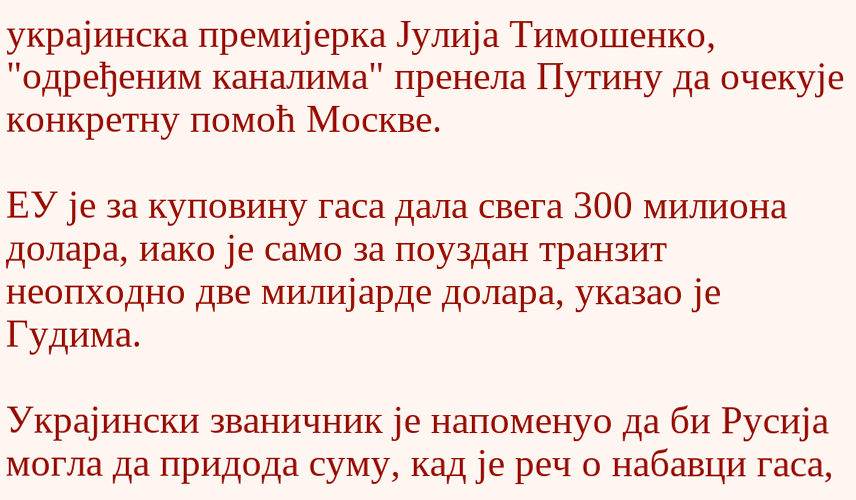украјинска премијерка Јулија Тимошенко, "одређеним каналима" пренела Путину да очекује конкретну помоћ Москве.

ЕУ је за куповину гаса дала свега 300 милиона долара, иако је само за поуздан транзит неопходно две милијарде долара, указао је Гудима.

Украјински званичник је напоменуо да би Русија могла да придода суму, кад је реч о набавци гаса,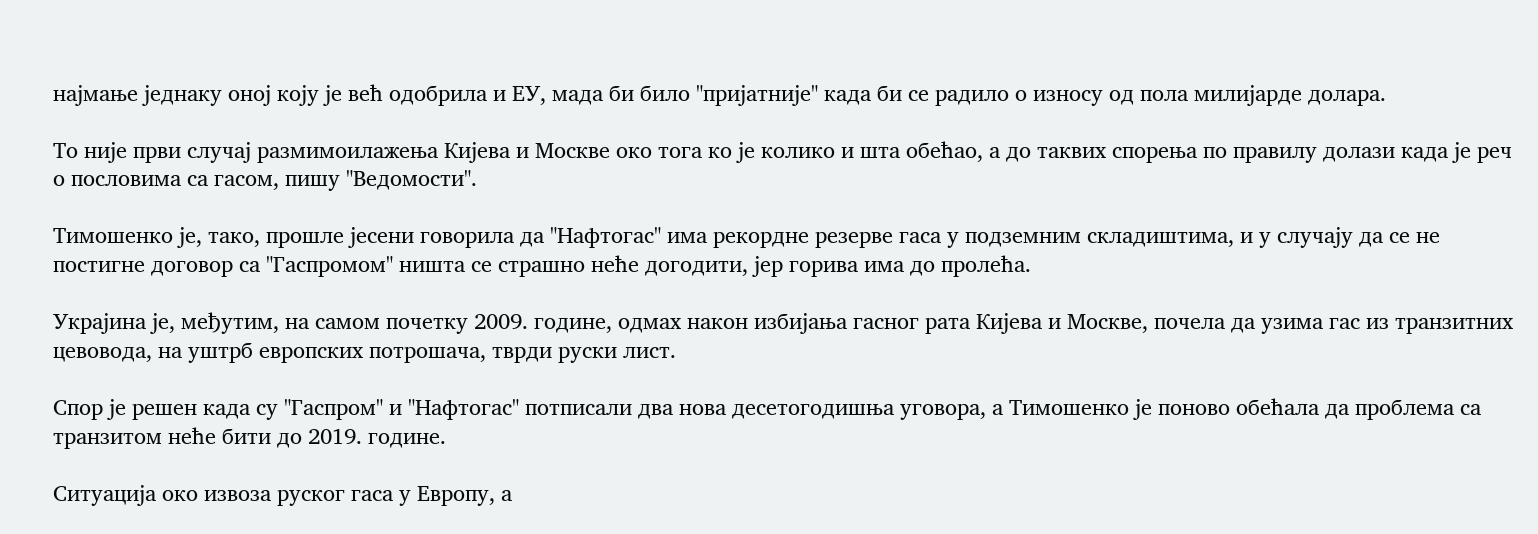најмање једнаку оној коју је већ одобрила и ЕУ, мада би било "пријатније" када би се радило о износу од пола милијарде долара.

То није први случај размимоилажења Кијева и Москве око тога ко је колико и шта обећао, а до таквих спорења по правилу долази када је реч о пословима са гасом, пишу "Ведомости".

Тимошенко је, тако, прошле јесени говорила да "Нафтогас" има рекордне резерве гаса у подземним складиштима, и у случају да се не постигне договор са "Гаспромом" ништа се страшно неће догодити, јер горива има до пролећа.

Украјина је, међутим, на самом почетку 2009. године, одмах након избијања гасног рата Кијева и Москве, почела да узима гас из транзитних цевовода, на уштрб европских потрошача, тврди руски лист.

Спор је решен када су "Гаспром" и "Нафтогас" потписали два нова десетогодишња уговора, а Тимошенко је поново обећала да проблема са транзитом неће бити до 2019. године.

Ситуација око извоза руског гаса у Европу, а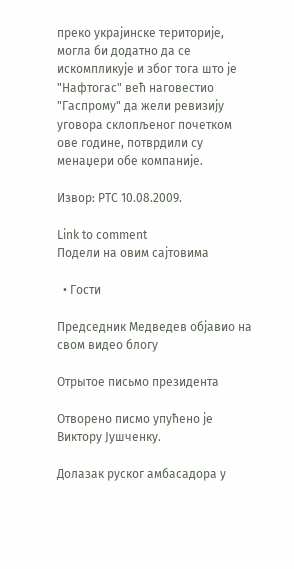преко украјинске територије, могла би додатно да се искомпликује и због тога што је "Нафтогас" већ наговестио "Гаспрому" да жели ревизију уговора склопљеног почетком ове године, потврдили су менаџери обе компаније.

Извор: РТС 10.08.2009.

Link to comment
Подели на овим сајтовима

  • Гости

Председник Медведев објавио на свом видео блогу

Отрытое письмо президента

Отворено писмо упућено је Виктору Јушченку.

Долазак руског амбасадора у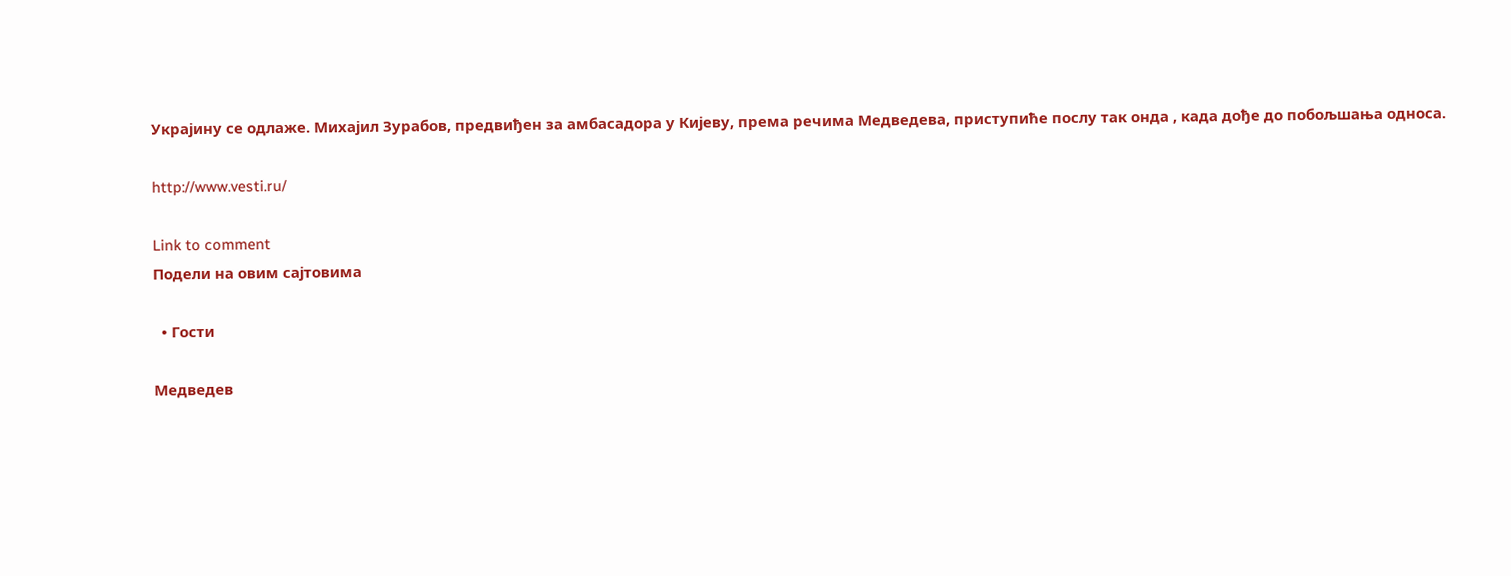Украјину се одлаже. Михајил Зурабов, предвиђен за амбасадора у Кијеву, према речима Медведева, приступиће послу так онда , када дође до побољшања односа.

http://www.vesti.ru/

Link to comment
Подели на овим сајтовима

  • Гости

Медведев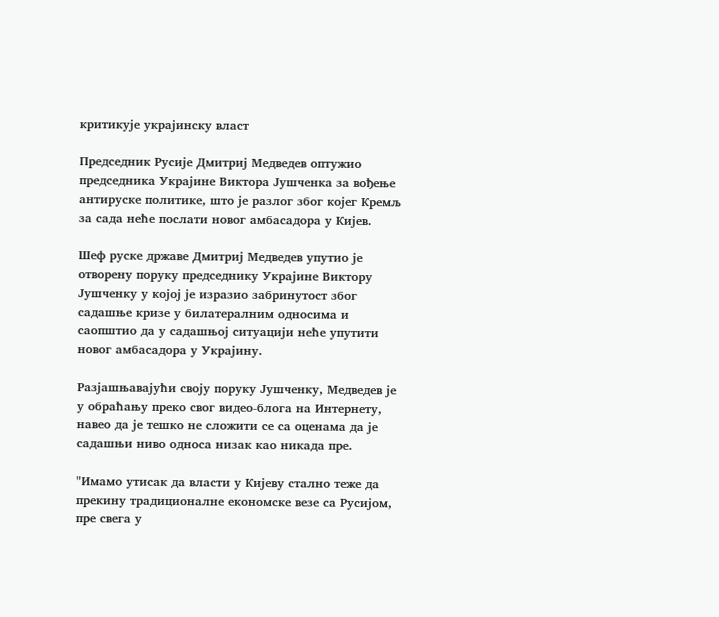критикује украјинску власт

Председник Русије Дмитриј Медведев оптужио председника Украјине Виктора Јушченка за вођење антируске политике, што је разлог због којег Кремљ за сада неће послати новог амбасадора у Кијев.

Шеф руске државе Дмитриј Медведев упутио је отворену поруку председнику Украјине Виктору Јушченку у којој је изразио забринутост због садашње кризе у билатералним односима и саопштио да у садашњој ситуацији неће упутити новог амбасадора у Украјину.

Разјашњавајући своју поруку Јушченку, Медведев је у обраћању преко свог видео-блога на Интернету, навео да је тешко не сложити се са оценама да је садашњи ниво односа низак као никада пре.

"Имамо утисак да власти у Кијеву стално теже да прекину традиционалне економске везе са Русијом, пре свега у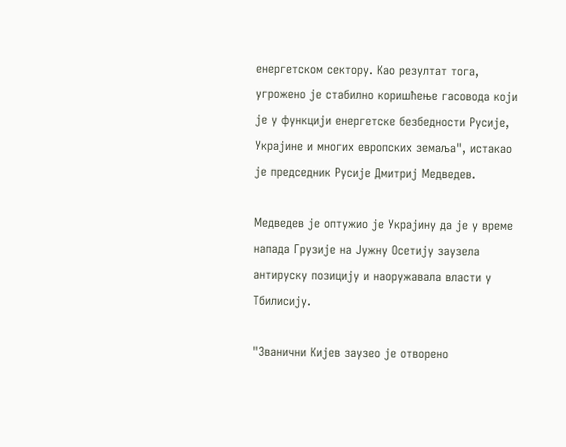енергетском сектору. Као резултат тога, угрожено је стабилно коришћење гасовода који је у функцији енергетске безбедности Русије, Украјине и многих европских земаља", истакао је председник Русије Дмитриј Медведев.

Медведев је оптужио је Украјину да је у време напада Грузије на Јужну Осетију заузела антируску позицију и наоружавала власти у Тбилисију.

"Званични Кијев заузео је отворено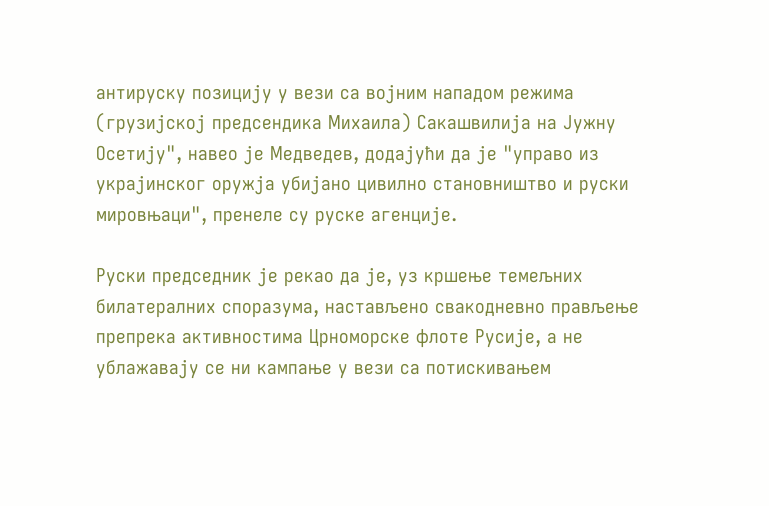антируску позицију у вези са војним нападом режима (грузијској предсендика Михаила) Сакашвилија на Јужну Осетију", навео је Медведев, додајући да је "управо из украјинског оружја убијано цивилно становништво и руски мировњаци", пренеле су руске агенције.

Руски председник је рекао да је, уз кршење темељних билатералних споразума, настављено свакодневно прављење препрека активностима Црноморске флоте Русије, а не ублажавају се ни кампање у вези са потискивањем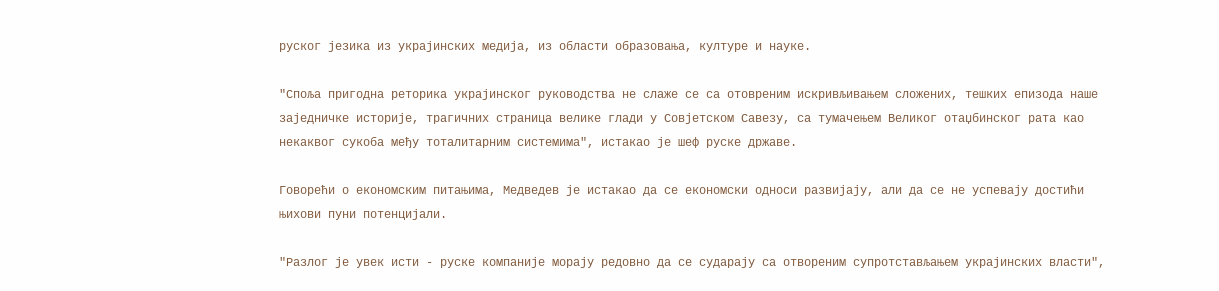руског језика из украјинских медија, из области образовања, културе и науке.

"Споља пригодна реторика украјинског руководства не слаже се са отовреним искривљивањем сложених, тешких епизода наше заједничке историје, трагичних страница велике глади у Совјетском Савезу, са тумачењем Великог отаџбинског рата као некаквог сукоба међу тоталитарним системима", истакао је шеф руске државе.

Говорећи о економским питањима, Медведев је истакао да се економски односи развијају, али да се не успевају достићи њихови пуни потенцијали.

"Разлог је увек исти - руске компаније морају редовно да се сударају са отвореним супротстављањем украјинских власти",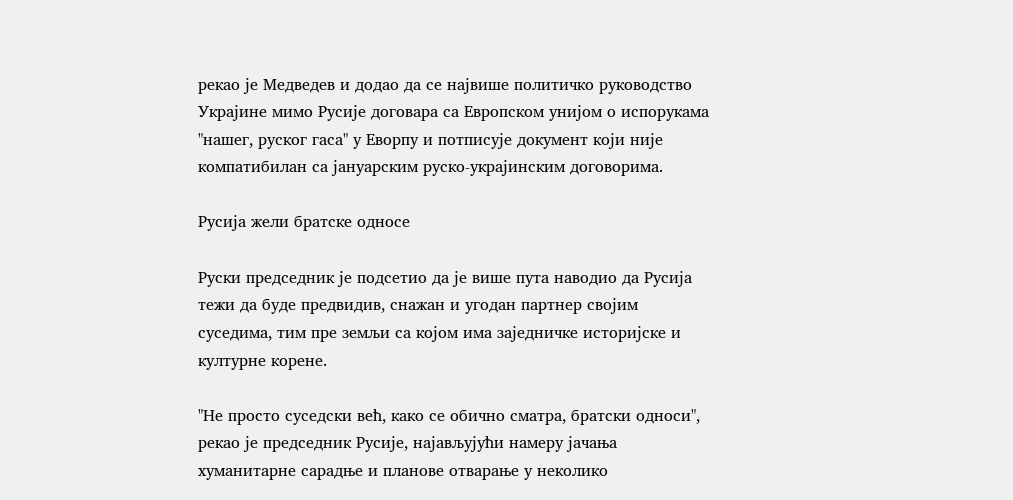рекао је Медведев и додао да се највише политичко руководство Украјине мимо Русије договара са Европском унијом о испорукама "нашег, руског гаса" у Еворпу и потписује документ који није компатибилан са јануарским руско-украјинским договорима.

Русија жели братске односе

Руски председник је подсетио да је више пута наводио да Русија тежи да буде предвидив, снажан и угодан партнер својим суседима, тим пре земљи са којом има заједничке историјске и културне корене.

"Не просто суседски већ, како се обично сматра, братски односи", рекао је председник Русије, најављујући намеру јачања хуманитарне сарадње и планове отварање у неколико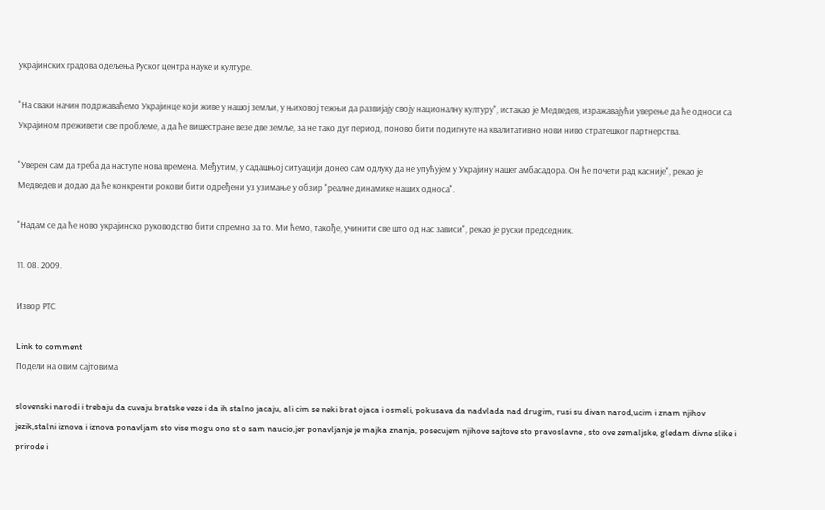украјинских градова одељења Руског центра науке и културе.

"На сваки начин подржаваћемо Украјинце који живе у нашој земљи, у њиховој тежњи да развијају своју националну културу", истакао је Медведев, изражавајући уверење да ће односи са Украјином преживети све проблеме, а да ће вишестране везе две земље, за не тако дуг период, поново бити подигнуте на квалитативно нови ниво стратешког партнерства.

"Уверен сам да треба да наступе нова времена. Међутим, у садашњој ситуацији донео сам одлуку да не упућујем у Украјину нашег амбасадора. Он ће почети рад касније", рекао је Медведев и додао да ће конкренти рокови бити одређени уз узимање у обзир "реалне динамике наших односа".

"Надам се да ће ново украјинско руководство бити спремно за то. Ми ћемо, такође, учинити све што од нас зависи", рекао је руски председник.

11. 08. 2009.

Извор РТС

Link to comment
Подели на овим сајтовима

slovenski narodi i trebaju da cuvaju bratske veze i da ih stalno jacaju, ali cim se neki brat ojaca i osmeli, pokusava da nadvlada nad drugim, rusi su divan narod,ucim i znam njihov jezik,stalni iznova i iznova ponavljam sto vise mogu ono st o sam naucio,jer ponavljanje je majka znanja, posecujem njihove sajtove sto pravoslavne , sto ove zemaljske, gledam divne slike i prirode i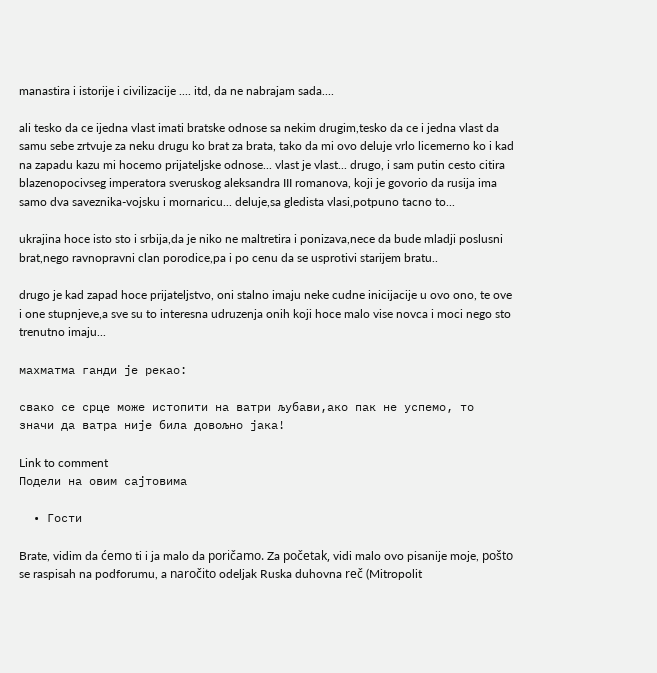manastira i istorije i civilizacije .... itd, da ne nabrajam sada....

ali tesko da ce ijedna vlast imati bratske odnose sa nekim drugim,tesko da ce i jedna vlast da samu sebe zrtvuje za neku drugu ko brat za brata, tako da mi ovo deluje vrlo licemerno ko i kad na zapadu kazu mi hocemo prijateljske odnose... vlast je vlast... drugo, i sam putin cesto citira blazenopocivseg imperatora sveruskog aleksandra III romanova, koji je govorio da rusija ima samo dva saveznika-vojsku i mornaricu... deluje,sa gledista vlasi,potpuno tacno to...

ukrajina hoce isto sto i srbija,da je niko ne maltretira i ponizava,nece da bude mladji poslusni brat,nego ravnopravni clan porodice,pa i po cenu da se usprotivi starijem bratu..

drugo je kad zapad hoce prijateljstvo, oni stalno imaju neke cudne inicijacije u ovo ono, te ove i one stupnjeve,a sve su to interesna udruzenja onih koji hoce malo vise novca i moci nego sto trenutno imaju...

махматма ганди је рекао:

свако се срце може истопити на ватри љубави,ако пак не успемо, то значи да ватра није била довољно јака!

Link to comment
Подели на овим сајтовима

  • Гости

Brate, vidim da ćemo ti i ja malo da poričamo. Za početak, vidi malo ovo pisanije moje, pošto se raspisah na podforumu, a naročito odeljak Ruska duhovna reč (Mitropolit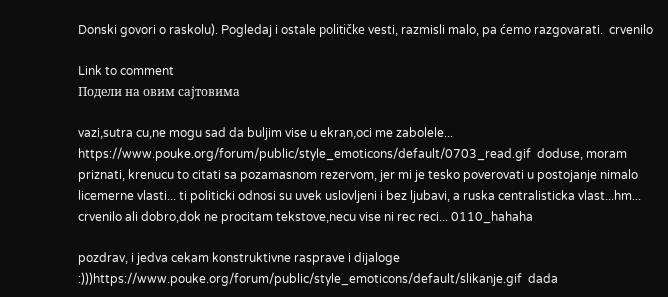Donski govori o raskolu). Pogledaj i ostale političke vesti, razmisli malo, pa ćemo razgovarati.  crvenilo

Link to comment
Подели на овим сајтовима

vazi,sutra cu,ne mogu sad da buljim vise u ekran,oci me zabolele...  https://www.pouke.org/forum/public/style_emoticons/default/0703_read.gif  doduse, moram priznati, krenucu to citati sa pozamasnom rezervom, jer mi je tesko poverovati u postojanje nimalo licemerne vlasti... ti politicki odnosi su uvek uslovljeni i bez ljubavi, a ruska centralisticka vlast...hm... crvenilo ali dobro,dok ne procitam tekstove,necu vise ni rec reci... 0110_hahaha

pozdrav, i jedva cekam konstruktivne rasprave i dijaloge  :)))https://www.pouke.org/forum/public/style_emoticons/default/slikanje.gif  dada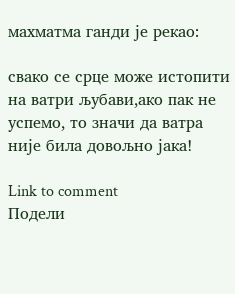махматма ганди је рекао:

свако се срце може истопити на ватри љубави,ако пак не успемо, то значи да ватра није била довољно јака!

Link to comment
Подели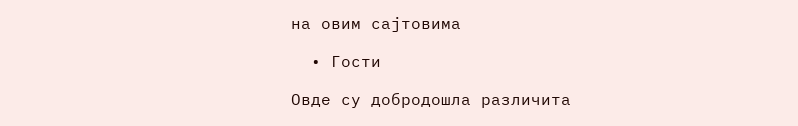на овим сајтовима

  • Гости

Овде су добродошла различита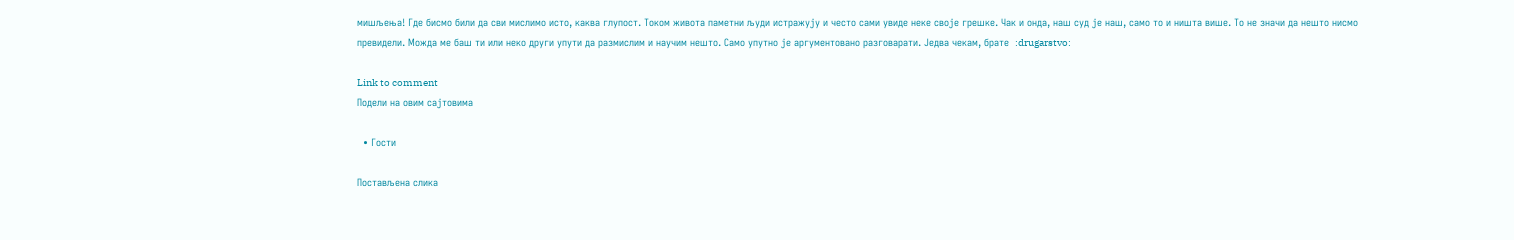мишљења! Где бисмо били да сви мислимо исто, каква глупост. Током живота паметни људи истражују и често сами увиде неке своје грешке. Чак и онда, наш суд је наш, само то и ништа више. То не значи да нешто нисмо превидели. Можда ме баш ти или неко други упути да размислим и научим нешто. Само упутно је аргументовано разговарати. Једва чекам, брате  :drugarstvo:

Link to comment
Подели на овим сајтовима

  • Гости

Постављена слика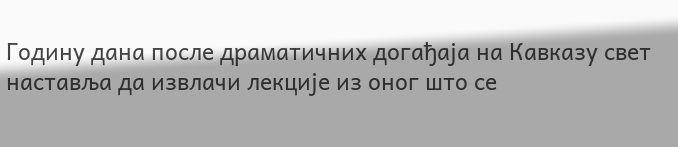Годину дана после драматичних догађаја на Кавказу свет наставља да извлачи лекције из оног што се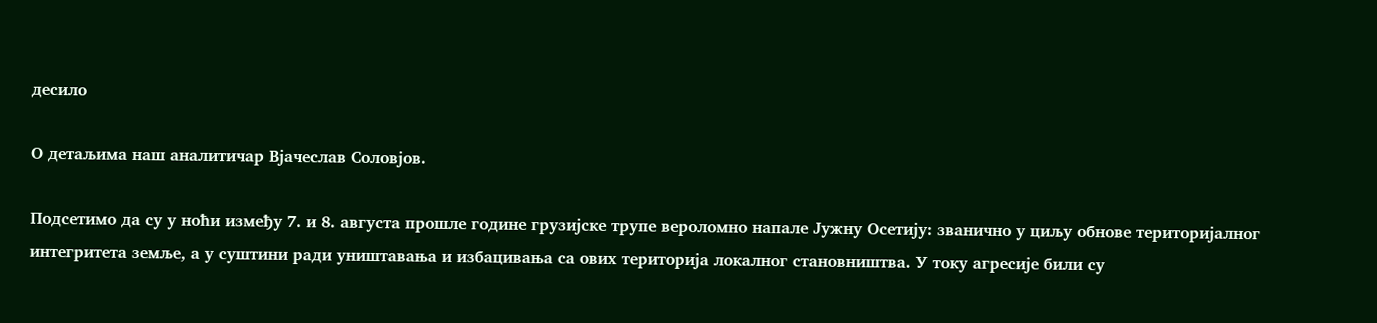десило

О детаљима наш аналитичар Вјачеслав Соловјов.

Подсетимо да су у ноћи између 7. и 8. августа прошле године грузијске трупе вероломно напале Јужну Осетију: званично у циљу обнове територијалног интегритета земље, а у суштини ради уништавања и избацивања са ових територија локалног становништва. У току агресије били су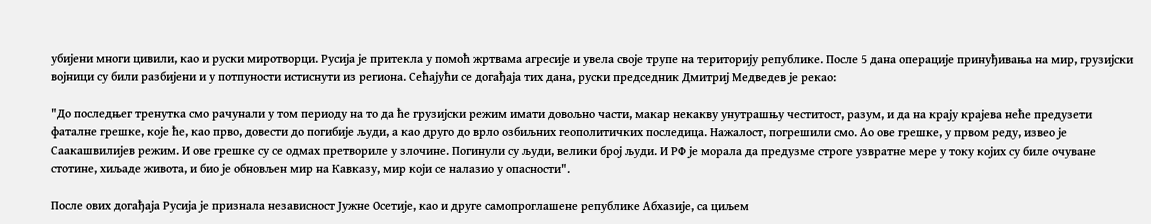убијени многи цивили, као и руски миротворци. Русија је притекла у помоћ жртвама агресије и увела своје трупе на територију републике. После 5 дана операције принуђивања на мир, грузијски војници су били разбијени и у потпуности истиснути из региона. Сећајући се догађаја тих дана, руски председник Дмитриј Медведев је рекао:

"До последњег тренутка смо рачунали у том периоду на то да ће грузијски режим имати довољно части, макар некакву унутрашњу честитост, разум, и да на крају крајева неће предузети фаталне грешке, које ће, као прво, довести до погибије људи, а као друго до врло озбиљних геополитичких последица. Нажалост, погрешили смо. Ао ове грешке, у првом реду, извео је Саакашвилијев режим. И ове грешке су се одмах претвориле у злочине. Погинули су људи, велики број људи. И РФ је морала да предузме строге узвратне мере у току којих су биле очуване стотине, хиљаде живота, и био је обновљен мир на Кавказу, мир који се налазио у опасности".

После ових догађаја Русија је признала независност Јужне Осетије, као и друге самопроглашене републике Абхазије, са циљем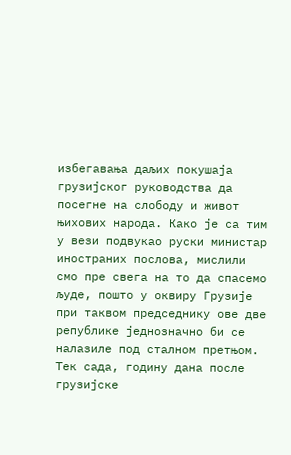избегавања даљих покушаја грузијског руководства да посегне на слободу и живот њихових народа. Како је са тим у вези подвукао руски министар иностраних послова, мислили смо пре свега на то да спасемо људе, пошто у оквиру Грузије при таквом председнику ове две републике једнозначно би се налазиле под сталном претњом. Тек сада, годину дана после грузијске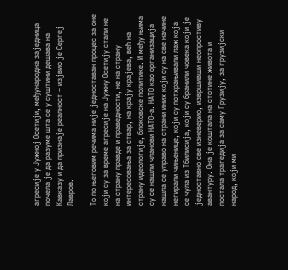агресије у Јужној Осетији, међународна заједница почела је да разуме шта се у суштини дешава на Кавказу и да признаје реалност – изјвио је Сергеј Лавров.

То по његовим речима није једноставан процес за оне који су за време агресије на Јужну Осетију стали не на страну правде и праведности, не на страну интересовања за ствар, на крају крајева, већ на страну идеологије, блоковске политике. И међу њима су се нашли чланови НАТО-а. НАТО као организација нашла се управо на страни иних који су на све начине негирали чињенице, који су потхрањивали лаж која се чула из Тбилисија, који су бранили човека који је једноставно све изневерио, извршивши неопростиву авантуру. Она је коштала на стотине живота и постала трагедија за саму Грузију, за грузијски народ, који ми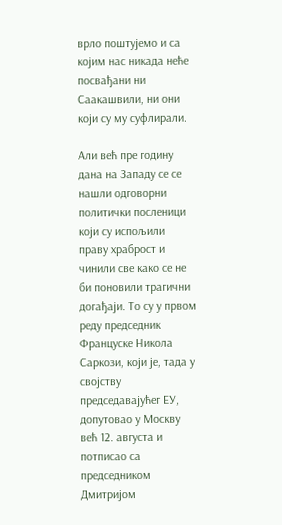врло поштујемо и са којим нас никада неће посвађани ни Саакашвили, ни они који су му суфлирали.

Али већ пре годину дана на Западу се се нашли одговорни политички посленици који су испољили праву храброст и чинили све како се не би поновили трагични догађаји. То су у првом реду председник Француске Никола Саркози, који је, тада у својству председавајућег ЕУ, допутовао у Москву већ 12. августа и потписао са председником Дмитријом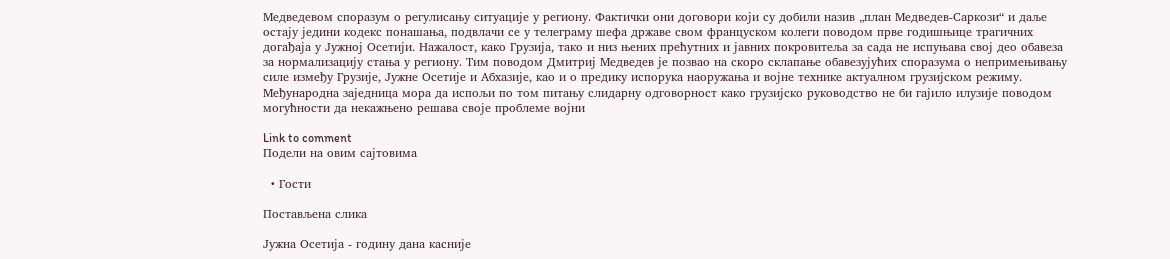Медведевом споразум о регулисању ситуације у региону. Фактички они договори који су добили назив „план Медведев-Саркози“ и даље остају једини кодекс понашања, подвлачи се у телеграму шефа државе свом француском колеги поводом прве годишњице трагичних догађаја у Јужној Осетији. Нажалост, како Грузија, тако и низ њених прећутних и јавних покровитеља за сада не испуњава свој део обавеза за нормализацију стања у региону. Тим поводом Дмитриј Медведев је позвао на скоро склапање обавезујућих споразума о непримењивању силе између Грузије, Јужне Осетије и Абхазије, као и о предику испорука наоружања и војне технике актуалном грузијском режиму. Међународна заједница мора да испољи по том питању слидарну одговорност како грузијско руководство не би гајило илузије поводом могућности да некажњено решава своје проблеме војни

Link to comment
Подели на овим сајтовима

  • Гости

Постављена слика

Јужна Осетија - годину дана касније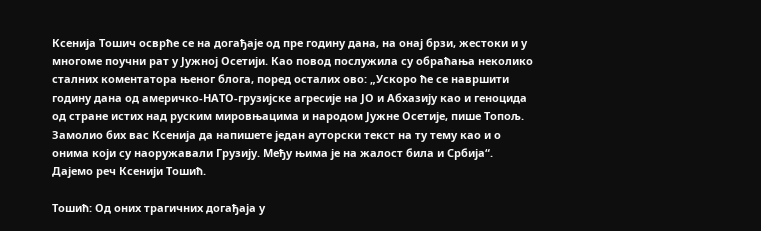Ксенија Тошич осврће се на догађаје од пре годину дана, на онај брзи, жестоки и у многоме поучни рат у Јужној Осетији. Као повод послужила су обраћања неколико сталних коментатора њеног блога, поред осталих ово: „Ускоро ће се навршити годину дана од америчко-НАТО-грузијске агресије на ЈО и Абхазију као и геноцида од стране истих над руским мировњацима и народом Јужне Осетије, пише Топољ. Замолио бих вас Ксенија да напишете један ауторски текст на ту тему као и о онима који су наоружавали Грузију. Међу њима је на жалост била и Србија“. Дајемо реч Ксенији Тошић.

Тошић: Од оних трагичних догађаја у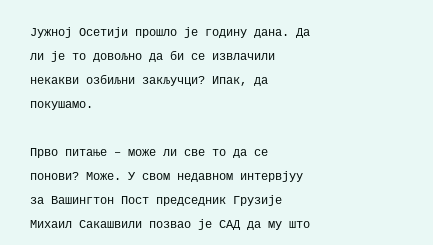Јужној Осетији прошло је годину дана. Да ли је то довољно да би се извлачили некакви озбиљни закључци? Ипак, да покушамо.

Прво питање – може ли све то да се понови? Може. У свом недавном интервјуу за Вашингтон Пост председник Грузије Михаил Сакашвили позвао је САД да му што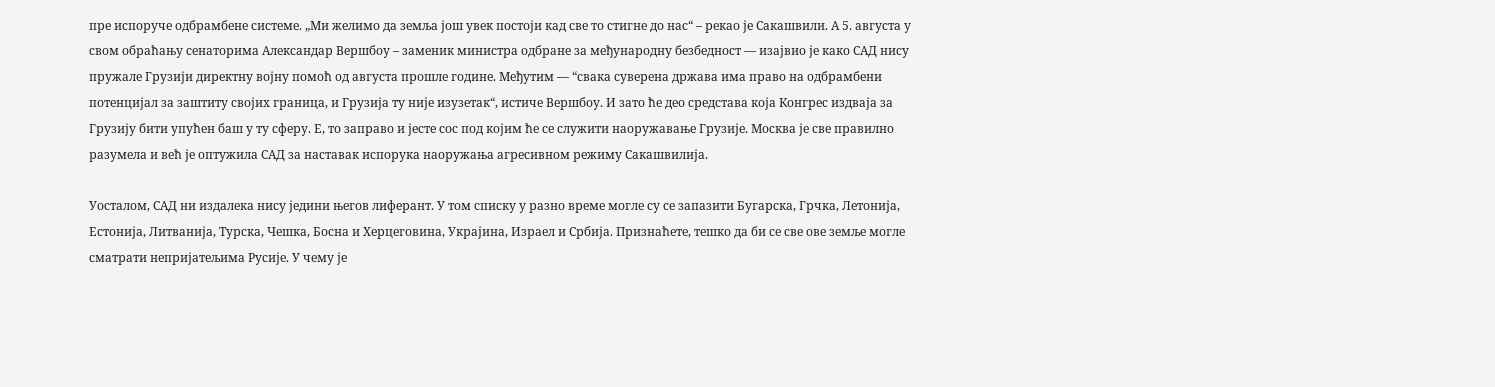пре испоруче одбрамбене системе. „Ми желимо да земља још увек постоји кад све то стигне до нас“ – рекао је Сакашвили. А 5. августа у свом обраћању сенаторима Александар Вершбоу – заменик министра одбране за међународну безбедност — изајвио је како САД нису пружале Грузији директну војну помоћ од августа прошле године. Међутим — “свака суверена држава има право на одбрамбени потенцијал за заштиту својих граница, и Грузија ту није изузетак“, истиче Вершбоу. И зато ће део средстава која Конгрес издваја за Грузију бити упућен баш у ту сферу. Е, то заправо и јесте сос под којим ће се служити наоружавање Грузије. Москва је све правилно разумела и већ је оптужила САД за наставак испорука наоружања агресивном режиму Сакашвилија.

Уосталом, САД ни издалека нису једини његов лиферант. У том списку у разно време могле су се запазити Бугарска, Грчка, Летонија, Естонија, Литванија, Турска, Чешка, Босна и Херцеговина, Украјина, Израел и Србија. Признаћете, тешко да би се све ове земље могле сматрати непријатељима Русије. У чему је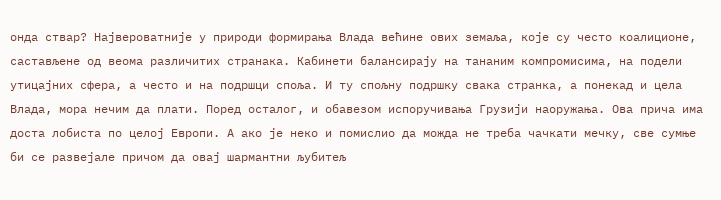онда ствар? Највероватније у природи формирања Влада већине ових земаља, које су често коалиционе, састављене од веома различитих странака. Кабинети балансирају на тананим компромисима, на подели утицајних сфера, а често и на подршци споља. И ту спољну подршку свака странка, а понекад и цела Влада, мора нечим да плати. Поред осталог, и обавезом испоручивања Грузији наоружања. Ова прича има доста лобиста по целој Европи. А ако је неко и помислио да можда не треба чачкати мечку, све сумње би се развејале причом да овај шармантни љубитељ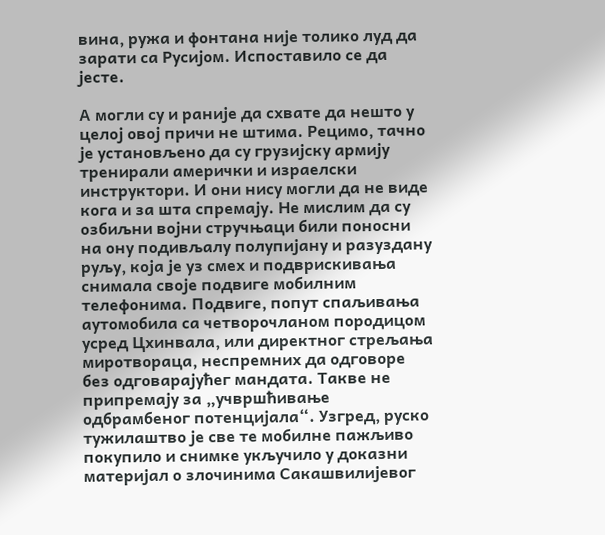вина, ружа и фонтана није толико луд да зарати са Русијом. Испоставило се да јесте.

А могли су и раније да схвате да нешто у целој овој причи не штима. Рецимо, тачно је установљено да су грузијску армију тренирали амерички и израелски инструктори. И они нису могли да не виде кога и за шта спремају. Не мислим да су озбиљни војни стручњаци били поносни на ону подивљалу полупијану и разуздану руљу, која је уз смех и подврискивања снимала своје подвиге мобилним телефонима. Подвиге, попут спаљивања аутомобила са четворочланом породицом усред Цхинвала, или директног стрељања миротвораца, неспремних да одговоре без одговарајућег мандата. Такве не припремају за „учвршћивање одбрамбеног потенцијала“. Узгред, руско тужилаштво је све те мобилне пажљиво покупило и снимке укључило у доказни материјал о злочинима Сакашвилијевог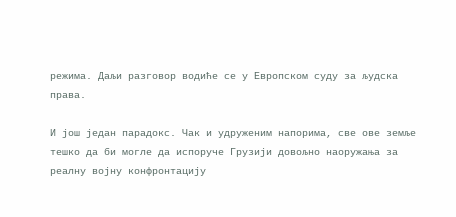режима. Даљи разговор водиће се у Европском суду за људска права.

И још један парадокс. Чак и удруженим напорима, све ове земље тешко да би могле да испоруче Грузији довољно наоружања за реалну војну конфронтацију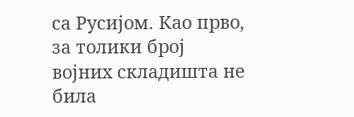са Русијом. Као прво, за толики број војних складишта не била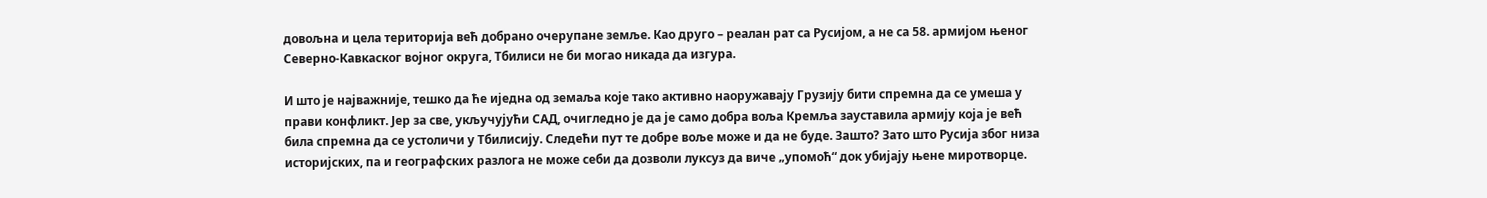довољна и цела територија већ добрано очерупане земље. Као друго – реалан рат са Русијом, а не са 58. армијом њеног Северно-Кавкаског војног округа, Тбилиси не би могао никада да изгура.

И што је најважније, тешко да ће иједна од земаља које тако активно наоружавају Грузију бити спремна да се умеша у прави конфликт. Јер за све, укључујући САД, очигледно је да је само добра воља Кремља зауставила армију која је већ била спремна да се устоличи у Тбилисију. Следећи пут те добре воље може и да не буде. Зашто? Зато што Русија због низа историјских, па и географских разлога не може себи да дозволи луксуз да виче „упомоћ“ док убијају њене миротворце.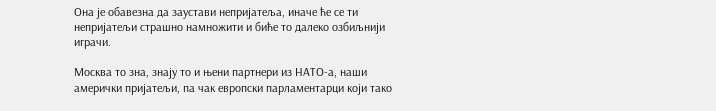Она је обавезна да заустави непријатеља, иначе ће се ти непријатељи страшно намножити и биће то далеко озбиљнији играчи.

Москва то зна, знају то и њени партнери из НАТО-а, наши амерички пријатељи, па чак европски парламентарци који тако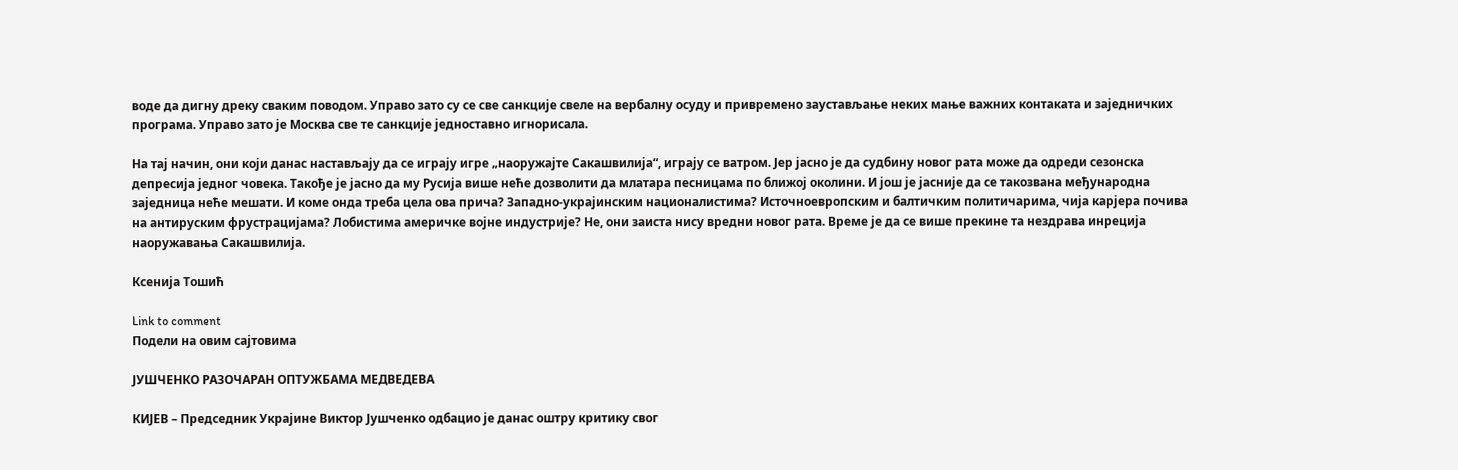воде да дигну дреку сваким поводом. Управо зато су се све санкције свеле на вербалну осуду и привремено заустављање неких мање важних контаката и заједничких програма. Управо зато је Москва све те санкције једноставно игнорисала.

На тај начин, они који данас настављају да се играју игре „наоружајте Сакашвилија“, играју се ватром. Јер јасно је да судбину новог рата може да одреди сезонска депресија једног човека. Такође је јасно да му Русија више неће дозволити да млатара песницама по ближој околини. И још је јасније да се такозвана међународна заједница неће мешати. И коме онда треба цела ова прича? Западно-украјинским националистима? Источноевропским и балтичким политичарима, чија карјера почива на антируским фрустрацијама? Лобистима америчке војне индустрије? Не, они заиста нису вредни новог рата. Време је да се више прекине та нездрава инреција наоружавања Сакашвилија.

Ксенија Тошић

Link to comment
Подели на овим сајтовима

ЈУШЧЕНКО РАЗОЧАРАН ОПТУЖБАМА МЕДВЕДЕВА

КИЈЕВ – Председник Украјине Виктор Јушченко одбацио је данас оштру критику свог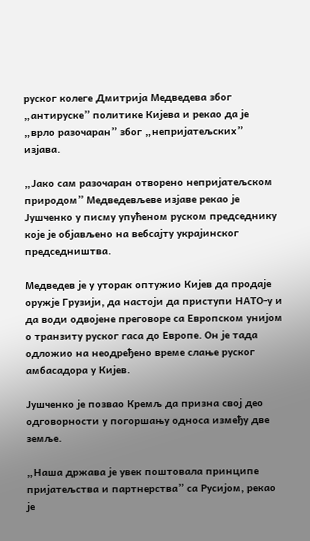руског колеге Дмитрија Медведева због „антируске” политике Кијева и рекао да је „врло разочаран” због „непријатељских” изјава.

„Јако сам разочаран отворено непријатељском природом” Медведевљеве изјаве рекао је Јушченко у писму упућеном руском председнику које је објављено на вебсајту украјинског председништва.

Медведев је у уторак оптужио Кијев да продаје оружје Грузији, да настоји да приступи НАТО-у и да води одвојене преговоре са Европском унијом о транзиту руског гаса до Европе. Он је тада одложио на неодређено време слање руског амбасадора у Кијев.

Јушченко је позвао Кремљ да призна свој део одговорности у погоршању односа између две земље.

„Наша држава је увек поштовала принципе пријатељства и партнерства” са Русијом, рекао је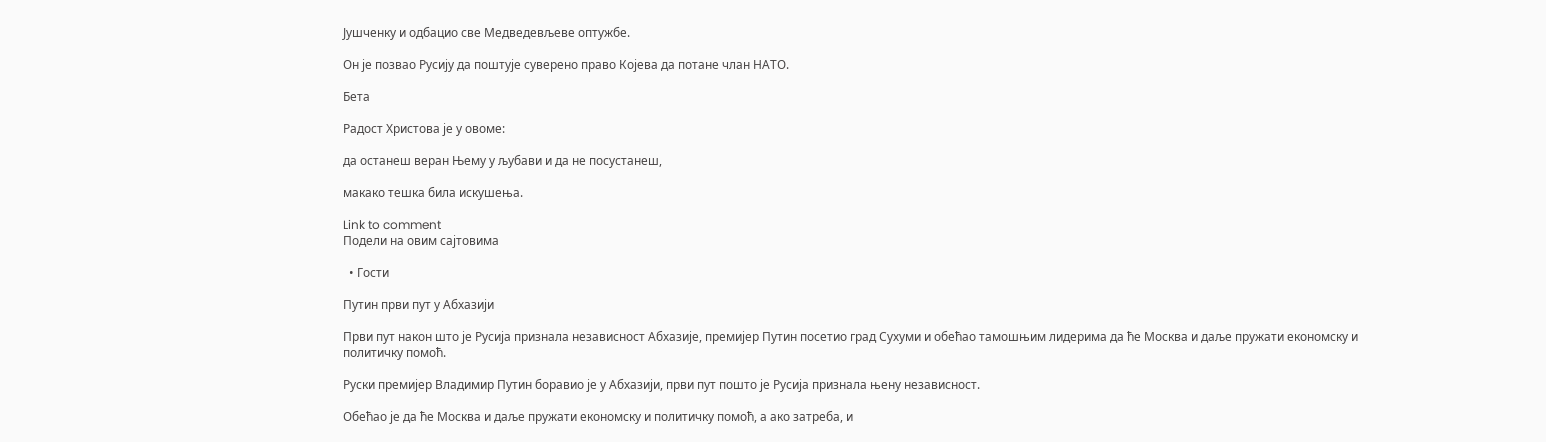Јушченку и одбацио све Медведевљеве оптужбе.

Он је позвао Русију да поштује суверено право Којева да потане члан НАТО.

Бета

Радост Христова је у овоме:

да останеш веран Њему у љубави и да не посустанеш,

макако тешка била искушења.

Link to comment
Подели на овим сајтовима

  • Гости

Путин први пут у Абхазији

Први пут након што је Русија признала независност Абхазије, премијер Путин посетио град Сухуми и обећао тамошњим лидерима да ће Москва и даље пружати економску и политичку помоћ.

Руски премијер Владимир Путин боравио је у Абхазији, први пут пошто је Русија признала њену независност.

Обећао је да ће Москва и даље пружати економску и политичку помоћ, а ако затреба, и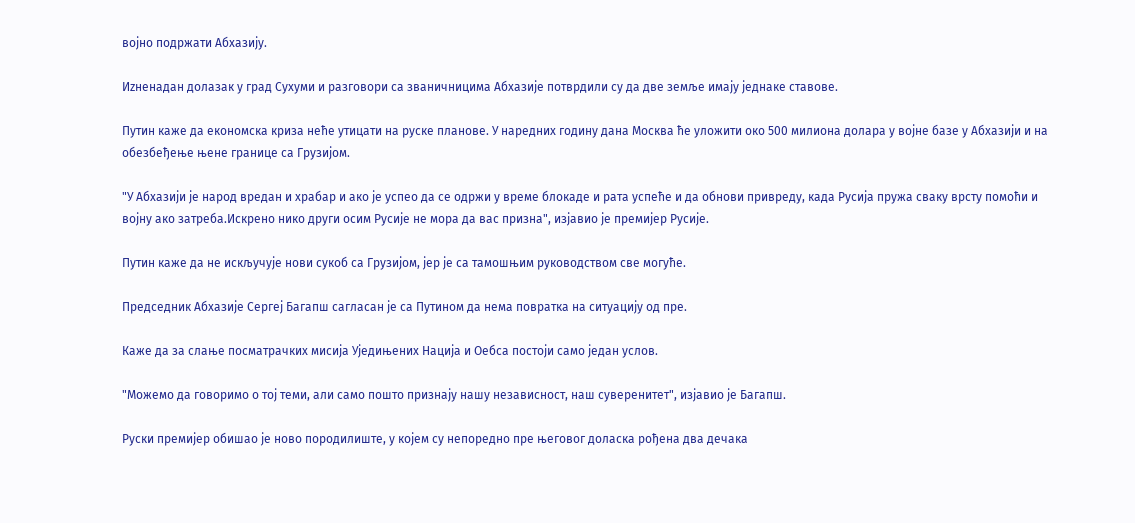војно подржати Абхазију.

Иzненадан долазак у град Сухуми и разговори са званичницима Абхазије потврдили су да две земље имају једнаке ставове.

Путин каже да економска криза неће утицати на руске планове. У наредних годину дана Москва ће уложити око 500 милиона долара у војне базе у Абхазији и на обезбеђење њене границе са Грузијом.

"У Абхазији је народ вредан и храбар и ако је успео да се одржи у време блокаде и рата успеће и да обнови привреду, када Русија пружа сваку врсту помоћи и војну ако затреба.Искрено нико други осим Русије не мора да вас призна", изјавио је премијер Русије.

Путин каже да не искључује нови сукоб са Грузијом, јер је са тамошњим руководством све могуће.

Председник Абхазије Сергеј Багапш сагласан је са Путином да нема повратка на ситуацију од пре.

Каже да за слање посматрачких мисија Уједињених Нација и Оебса постоји само један услов.

"Можемо да говоримо о тој теми, али само пошто признају нашу независност, наш суверенитет", изјавио је Багапш.

Руски премијер обишао је ново породилиште, у којем су непоредно пре његовог доласка рођена два дечака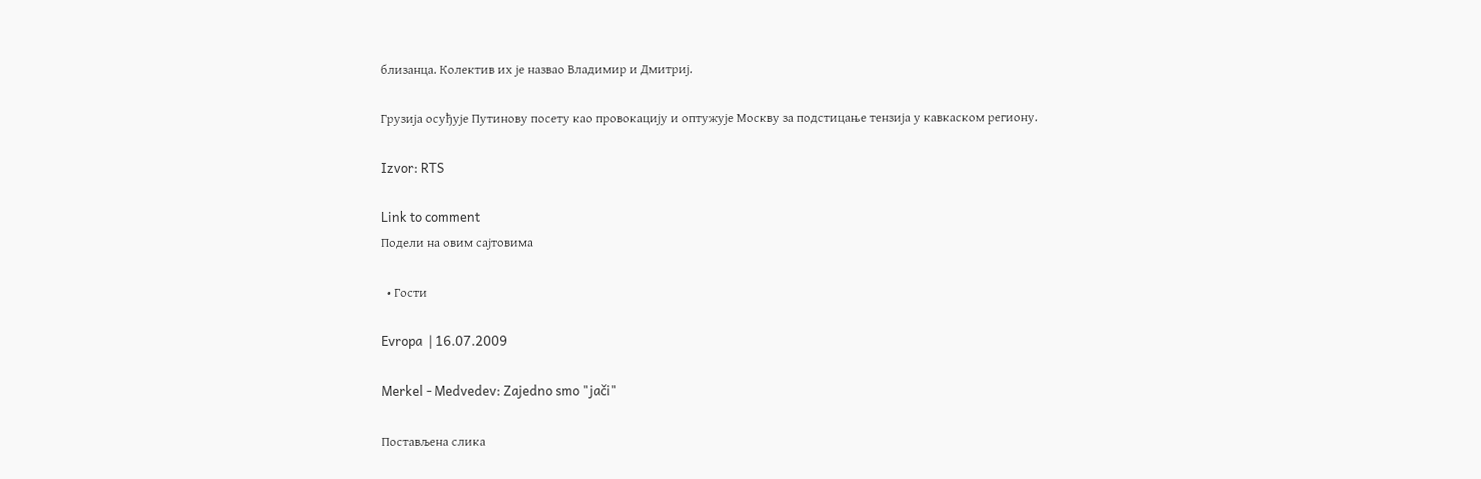близанца. Колектив их је назвао Владимир и Дмитриј.

Грузија осуђује Путинову посету као провокацију и оптужује Москву за подстицање тензија у кавкаском региону.

Izvor: RTS

Link to comment
Подели на овим сајтовима

  • Гости

Evropa  | 16.07.2009

Merkel - Medvedev: Zajedno smo "jači"

Постављена слика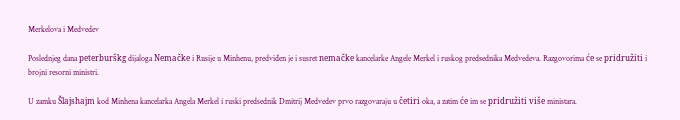Merkelova i Medvedev

Poslednjeg dana peterburškg dijaloga Nemačke i Rusije u Minhenu, predviđen je i susret nemačke kancelarke Angele Merkel i ruskog predsednika Medvedeva. Razgovorima će se pridružiti i brojni resorni ministri.

U zamku Šlajshajm kod Minhena kancelarka Angela Merkel i ruski predsednik Dmitrij Medvedev prvo razgovaraju u četiri oka, a zatim će im se pridružiti više ministara.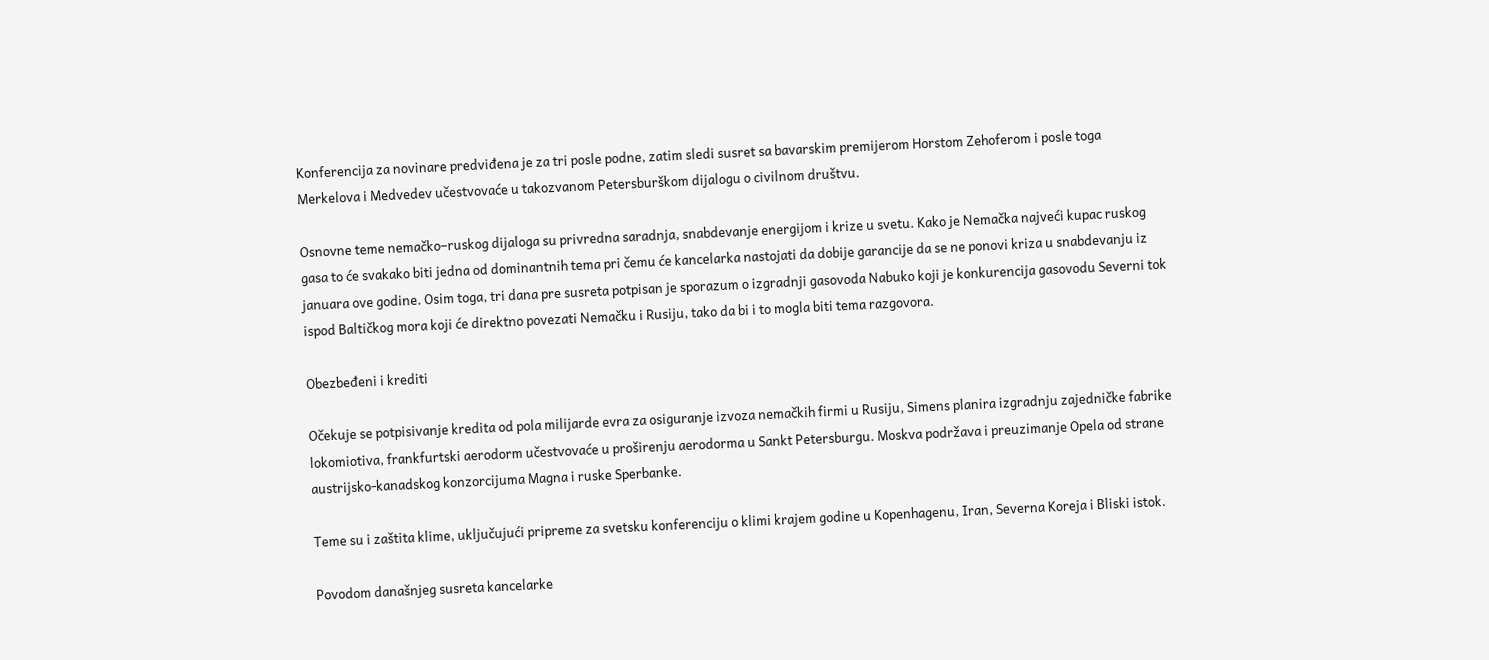Konferencija za novinare predviđena je za tri posle podne, zatim sledi susret sa bavarskim premijerom Horstom Zehoferom i posle toga Merkelova i Medvedev učestvovaće u takozvanom Petersburškom dijalogu o civilnom društvu.

Osnovne teme nemačko–ruskog dijaloga su privredna saradnja, snabdevanje energijom i krize u svetu. Kako je Nemačka najveći kupac ruskog gasa to će svakako biti jedna od dominantnih tema pri čemu će kancelarka nastojati da dobije garancije da se ne ponovi kriza u snabdevanju iz januara ove godine. Osim toga, tri dana pre susreta potpisan je sporazum o izgradnji gasovoda Nabuko koji je konkurencija gasovodu Severni tok ispod Baltičkog mora koji će direktno povezati Nemačku i Rusiju, tako da bi i to mogla biti tema razgovora.

Obezbeđeni i krediti

Očekuje se potpisivanje kredita od pola milijarde evra za osiguranje izvoza nemačkih firmi u Rusiju, Simens planira izgradnju zajedničke fabrike lokomiotiva, frankfurtski aerodorm učestvovaće u proširenju aerodorma u Sankt Petersburgu. Moskva podržava i preuzimanje Opela od strane austrijsko-kanadskog konzorcijuma Magna i ruske Sperbanke.

Teme su i zaštita klime, uključujući pripreme za svetsku konferenciju o klimi krajem godine u Kopenhagenu, Iran, Severna Koreja i Bliski istok.

Povodom današnjeg susreta kancelarke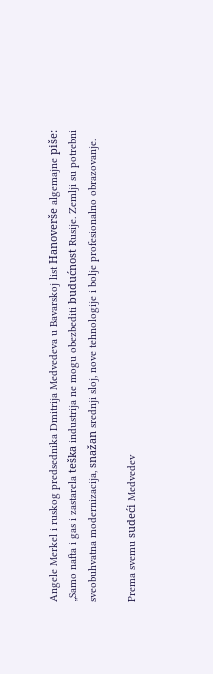Angele Merkel i ruskog predsednika Dmitrija Medvedeva u Bavarskoj list Hanoverše algemajne piše: „Samo nafta i gas i zastarela teška industrija ne mogu obezbediti budućnost Rusije. Zemlji su potrebni sveobuhvatna modernizacija, snažan srednji sloj, nove tehnologije i bolje profesionalno obrazovanje.

Prema svemu sudeći Medvedev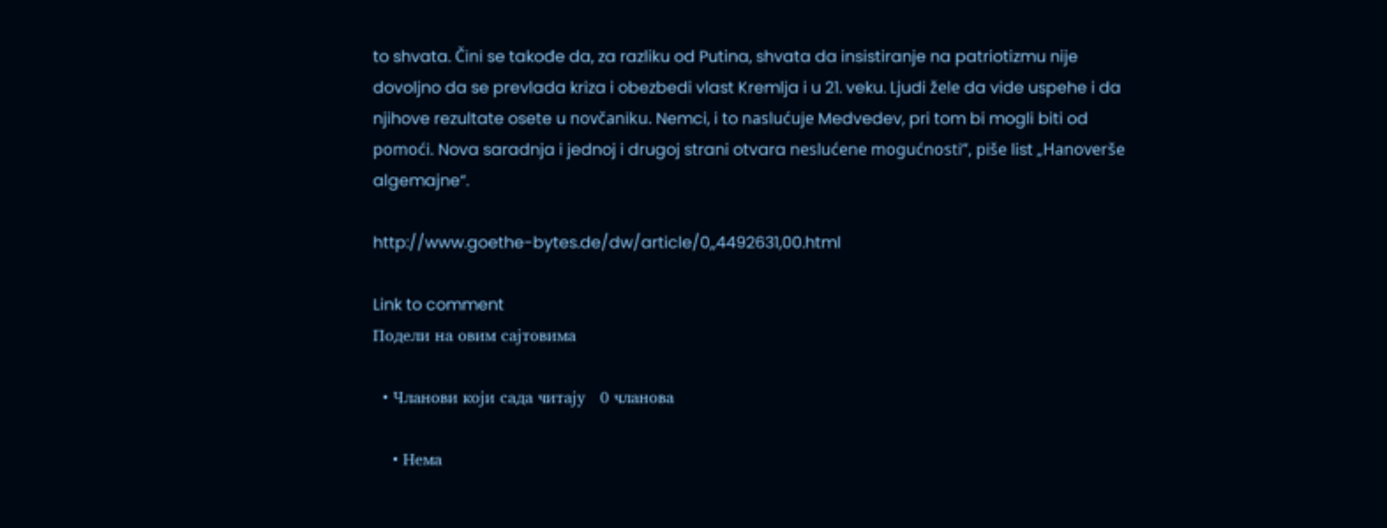to shvata. Čini se takođe da, za razliku od Putina, shvata da insistiranje na patriotizmu nije dovoljno da se prevlada kriza i obezbedi vlast Kremlja i u 21. veku. Ljudi žele da vide uspehe i da njihove rezultate osete u novčaniku. Nemci, i to naslućuje Medvedev, pri tom bi mogli biti od pomoći. Nova saradnja i jednoj i drugoj strani otvara neslućene mogućnosti“, piše list „Hanoverše algemajne“.

http://www.goethe-bytes.de/dw/article/0,,4492631,00.html

Link to comment
Подели на овим сајтовима

  • Чланови који сада читају   0 чланова

    • Нема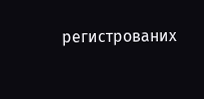регистрованих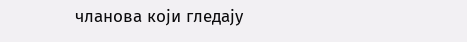чланова који гледају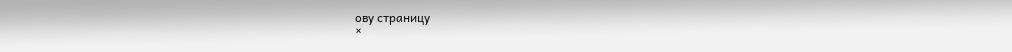ову страницу
×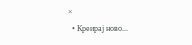×
  • Креирај ново...